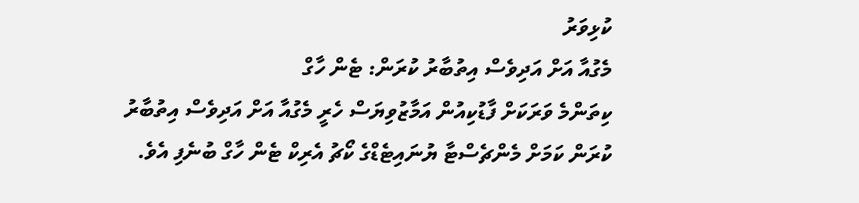ކުޅިވަރު
މެގުއާ އަށް އަދިވެސް އިތުބާރު ކުރަން: ޓެން ހާގް
ކިތަންމެ ވަރަކަށް ފާޑުކިއުން އަމާޒުވިޔަސް ހެރީ މެގުއާ އަށް އަދިވެސް އިތުބާރު ކުރަން ކަމަށް މެންޗެސްޓާ ޔުނައިޓެޑްގެ ކޯޗު އެރިކް ޓެން ހާގް ބުނެފި އެވެ.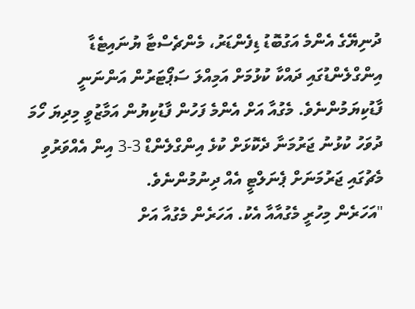ދުނިޔޭގެ އެންމެ އަގުބޮޑު ޑިފެންޑަރު، މެންޗެސްޓާ ޔުނައިޓެޑާ އިންގްލެންޑުގައި ދައްކާ ކުޅުމަށް އަމިއްލަ ސަޕޯޓަރުން އަންނަނީ ފާޑުކިޔަމުންނެވެ. މެގުއާ އަށް އެންމެ ފަހުން ފާޑުކިޔުން އަމާޒުވީ މިދިޔަ ހޯމަ ދުވަހު ކުޅުނު ޖަރުމަނާ ދެކޮޅަށް ކުޅެ އިންގްލެންޑް 3-3 އިން އެއްވަރުވި މެޗުގައި ޖަރުމަނަށް ޕެނަލްޓީ އެއް ދިނުމުންނެވެ.
"އަހަރެން މިހުރީ މެގުއާއާ އެކު. އަހަރެން މެގުއާ އަށް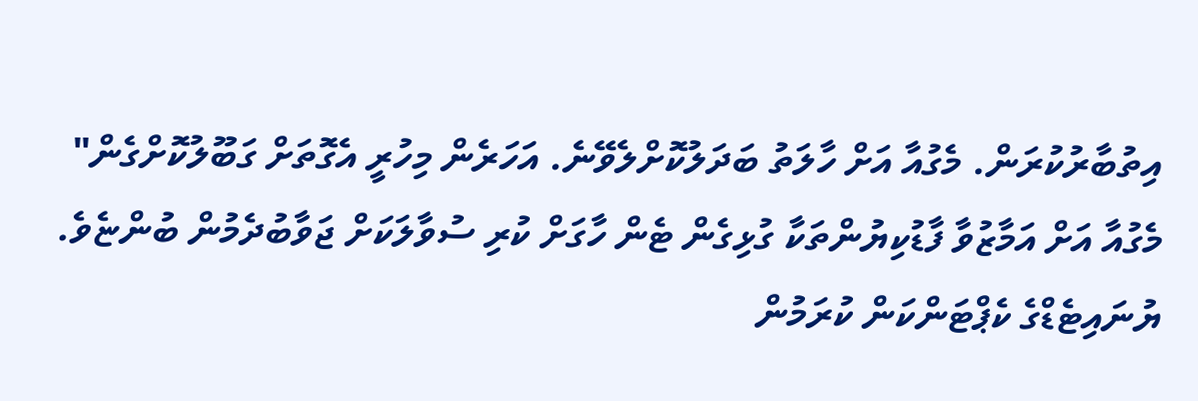އިތުބާރުކުރަން. މެގުއާ އަށް ހާލަތު ބަދަލުކޮށްލެވޭނެ. އަހަރެން މިހުރީ އެގޮތަށް ގަބޫލުކޮށްގެން" މެގުއާ އަށް އަމާޒުވާ ފާޑުކިޔުންތަކާ ގުޅިގެން ޓެން ހާގަށް ކުރި ސުވާލަކަށް ޖަވާބުދެމުން ބުންޏެވެ.
ޔުނައިޓެޑްގެ ކެޕްޓަންކަން ކުރަމުން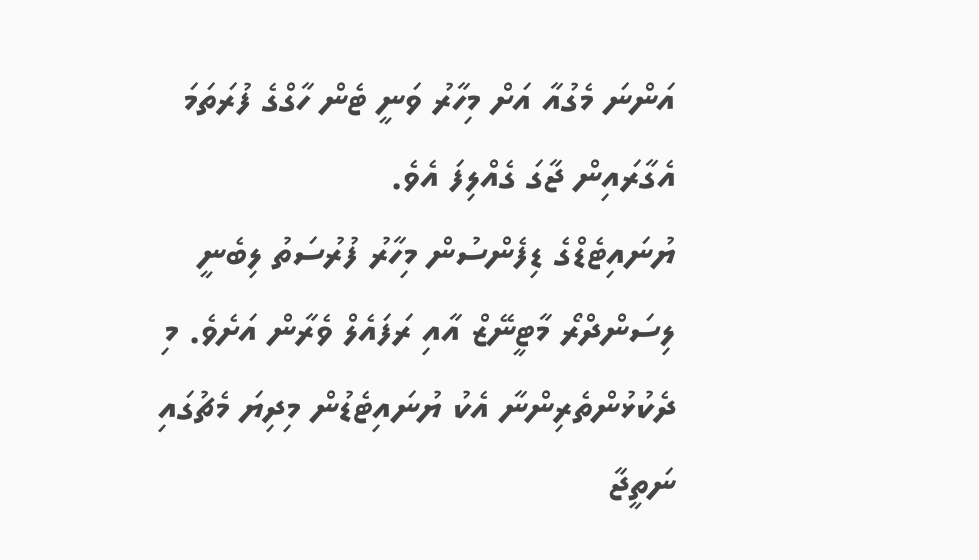އަންނަ މެގުއާ އަށް މިހާރު ވަނީ ޓެން ހާގްގެ ފުރަތަމަ އެގާރައިން ޖާގަ ގެއްލިފަ އެވެ.
ޔުނައިޓެޑްގެ ޑިފެންސުން މިހާރު ފުރުސަތު ލިބެނީ ލިސަންދްރޯ މާޓީނޭޒް އާއި ރަފައެލް ވެރާން އަށެވެ. މި ދެކުޅުންތެރިންނާ އެކު ޔުނައިޓެޑުން މިދިޔަ މެޗުގައި ނަތީޖާ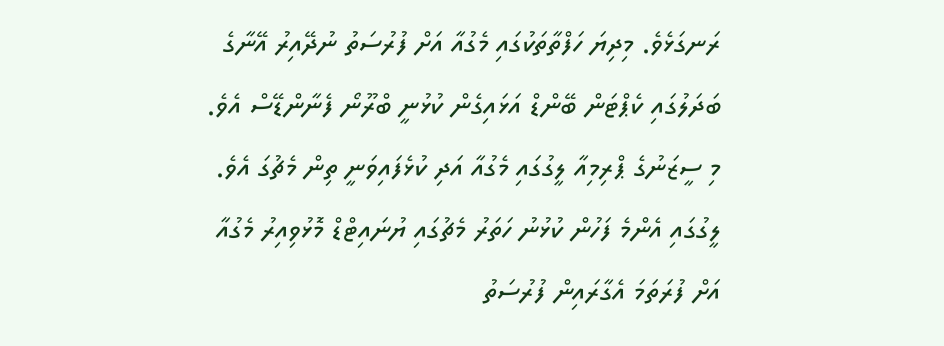ރަނގަޅެވެ. މިދިޔަ ހަފްތާތަކުގައި މެގުއާ އަށް ފުރުސަތު ނުދޭއިރު އޭނާގެ ބަދަލުގައި ކެޕްޓަން ބޭންޑް އަޅައިގެން ކުޅުނީ ބްރޫނޯ ފެނާންޑޭސް އެވެ.
މި ސީޒަނުގެ ޕްރިމިއާ ލީގުގައި މެގުއާ އަދި ކުޅެފައިވަނީ ތިން މެޗުގަ އެވެ. ލީގުގައި އެންމެ ފަހުން ކުޅުނު ހަތަރު މެޗުގައި ޔުނައިޓްޑް މޮޅުވިއިރު މެގުއާ އަށް ފުރަތަމަ އެގާރައިން ފުރުސަތު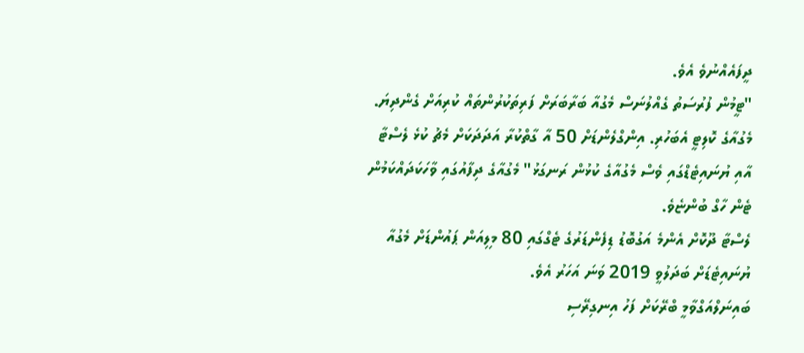ދީފައެއްނުވެ އެވެ.
"ޓީމުން ފުރުސަތު ގެއްލުނަސް މެގުއާ ބަރާބަރަށް ފަރިތަކުރުންތައް ކުރިއަށް ގެންދިޔަ. މެގުއާގެ ކޮލިޓީ އެބަހުރި. އިންގްލެންޑަށް 50 އާ ގާތްކުރާ އަދަދަކަށް މެޗު ކުޅެ ލެސްޓާ އާއި ޔުނައިޓެޑްގައި ވެސް މެގުއާގެ ކުޅުން ރަނގަޅު" މެގުއާގެ ދިފާއުގައި ވާހަކަދައްކަމުން ޓެން ހާގް ބުންޏެވެ.
ލެސްޓާ ދޫކޮށް އެންމެ އަގުބޮޑު ޑިފެންޑަރުގެ ޓެގްގައި 80 މިލިއަން ޕައުންޑަށް މެގުއާ ޔުނައިޓެޑަށް ބަދަލުވީ 2019 ވަނަ އަހަރު އެވެ.
ބައިނަލްއަގްވާމީ ބްރޭކަށް ފަހު އިނގިރޭސި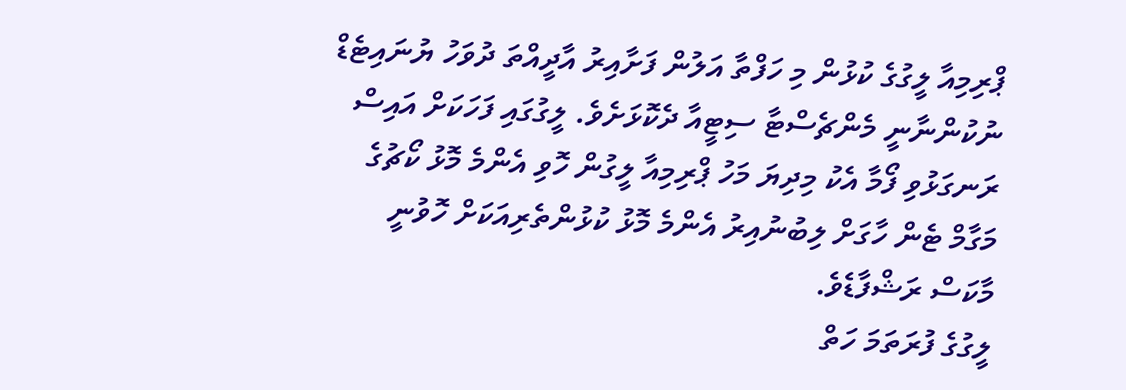ޕްރިމިއާ ލީގުގެ ކުޅުން މި ހަފްތާ އަލުން ފަށާއިރު އާދީއްތަ ދުވަހު ޔުނައިޓެޑް ނުކުންނާނީ މެންޗެސްޓާ ސިޓީއާ ދެކޮޅަށެވެ. ލީގުގައި ފަހަކަށް އައިސް ރަނގަޅުވި ފޯމާ އެކު މިދިޔަ މަހު ޕްރިމިއާ ލީގުން ހޮވި އެންމެ މޮޅު ކޯޗުގެ މަގާމް ޓެން ހާގަށް ލިބުނުއިރު އެންމެ މޮޅު ކުޅުންތެރިއަކަށް ހޮވުނީ މާކަސް ރަޝްފާޑެވެ.
ލީގުގެ ފުރަތަމަ ހަތް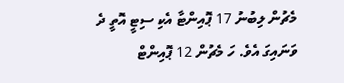މެޗުން ލިބުނު 17 ޕޮއިންޓާ އެކި ސިޓީ އޮތީ ދެ ވަނައިގަ އެވެ. ހަ މެޗުން 12 ޕޮއިންޓް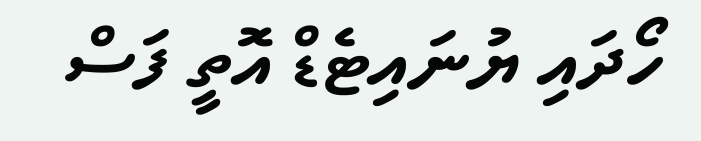ހޯދައި ޔުނައިޓެޑް އޮތީ ފަސް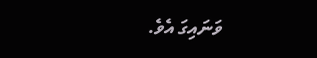ވަނައިގަ އެވެ.